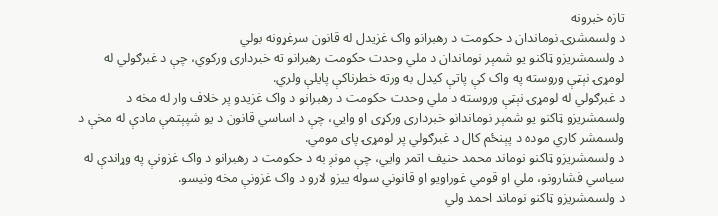تازه خبرونه
د ولسمشرۍ نوماندان د حکومت د رهبرانو واک غزیدل له قانون سرغړونه بولي
د ولسمشریزو ټاکنو یو شمېر نوماندان د ملي وحدت حکومت رهبرانو ته خبرداری ورکوي، چې د غبرګولي له لومړۍ نېټې وروسته په واک کې پاتې کیدل به ورته خطرناکې پایلې ولري.
د غبرګولي له لومړۍ نېټې وروسته د ملي وحدت حکومت د رهبرانو د واک غزیدو پر خلاف وار له مخه د ولسمشریزو ټاکنو یو شمېر نوماندانو خبرداری ورکړی او وايي، چې د اساسي قانون د یو شپېتمې مادې له مخې د ولسمشر کاري موده د پېنځم کال د غبرګولي پر لومړۍ پای مومي.
د ولسمشریزو ټاکنو نوماند محمد حنیف اتمر وایي، چې مونږ به د حکومت د رهبرانو د واک غزونې په وړاندې له سیاسي فشارونو، ملي او قومي غوراویو او قانوني سوله ییزو لارو د واک غزونې مخه ونیسو.
د ولسمشریزو ټاکنو نوماند احمد ولي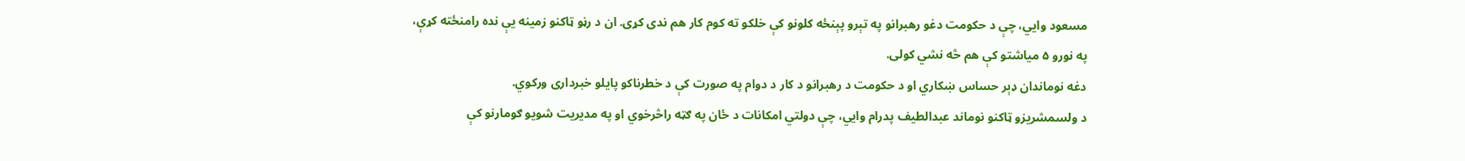مسعود وایي، چې د حکومت دغو رهبرانو په تېرو پېنځه کلونو کې خلکو ته کوم کار هم ندی کړی. ان د رڼو ټاکنو زمینه یې نده رامنځته کړې، په نورو ۵ میاشتو کې هم څه نشي کولی.
دغه نوماندان ډېر حساس ښکاري او د حکومت د رهبرانو د کار د دوام په صورت کې د خطرناکو پایلو خبرداری ورکوي.
د ولسمشریزو ټاکنو نوماند عبدالطیف پدرام وایي، چې دولتي امکانات د ځان په ګټه راڅرخوي او په مدیریت شويو ګومارنو کې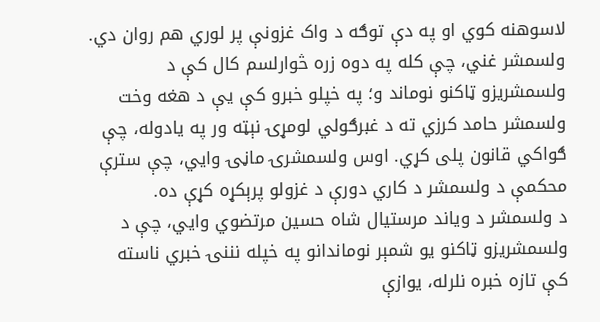لاسوهنه کوي او په دې توګه د واک غزونې پر لوري هم روان دي.
ولسمشر غني، چې کله په دوه زره څوارلسم کال کې د ولسمشریزو ټاکنو نوماند و؛ په خپلو خبرو کې یې د هغه وخت ولسمشر حامد کرزي ته د غبرګولي لومړۍ نېټه ور په یادوله، چې ګواکي قانون پلی کړي. اوس ولسمشرۍ ماڼۍ وايي، چې سترې محکمې د ولسمشر د کاري دورې د غزولو پرېکړه کړې ده.
د ولسمشر د ویاند مرستیال شاه حسین مرتضوي وایي، چې د ولسمشریزو ټاکنو یو شمېر نوماندانو په خپله نننۍ خبري ناسته کې تازه خبره نلرله، یوازې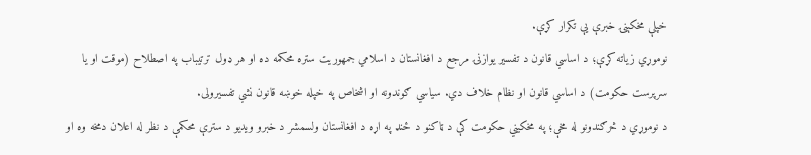خپلې مخکېنۍ خبرې یې تکرار کړې.
نوموړي زیاته کړې؛ د اساسي قانون د تفسیر یوازنۍ مرجع د افغانستان د اسلامي جمهوریت ستره محکمه ده او هر ډول ترتیباب په اصطلاح (موقت او یا سرپرست حکومت) د اساسي قانون او نظام خلاف دي. سیاسي ګوندونه او اشخاص په خپله خوښه قانون نشي تفسیرولی.
د نوموړي د څرګندونو له مخې؛ په مخکیني حکومت کې د ټاکنو د ځنډ په اړه د افغانستان ولسمشر د خبرو ویدیو د سترې محکمې د نظر له اعلان دمخه وه او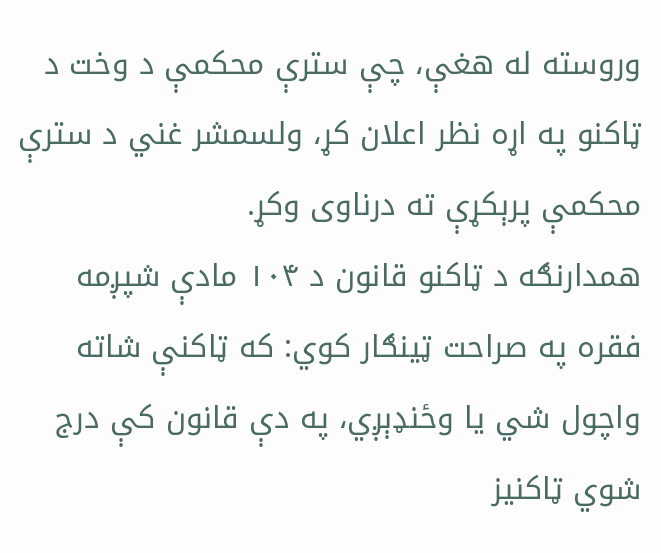وروسته له هغې، چې سترې محکمې د وخت د ټاکنو په اړه نظر اعلان کړ، ولسمشر غني د سترې محکمې پرېکړې ته درناوی وکړ.
همدارنګه د ټاکنو قانون د ۱۰۴ مادې شپږمه فقره په صراحت ټینګار کوي: که ټاکنې شاته واچول شي یا وځنډېږي، په دې قانون کې درج شوي ټاکنیز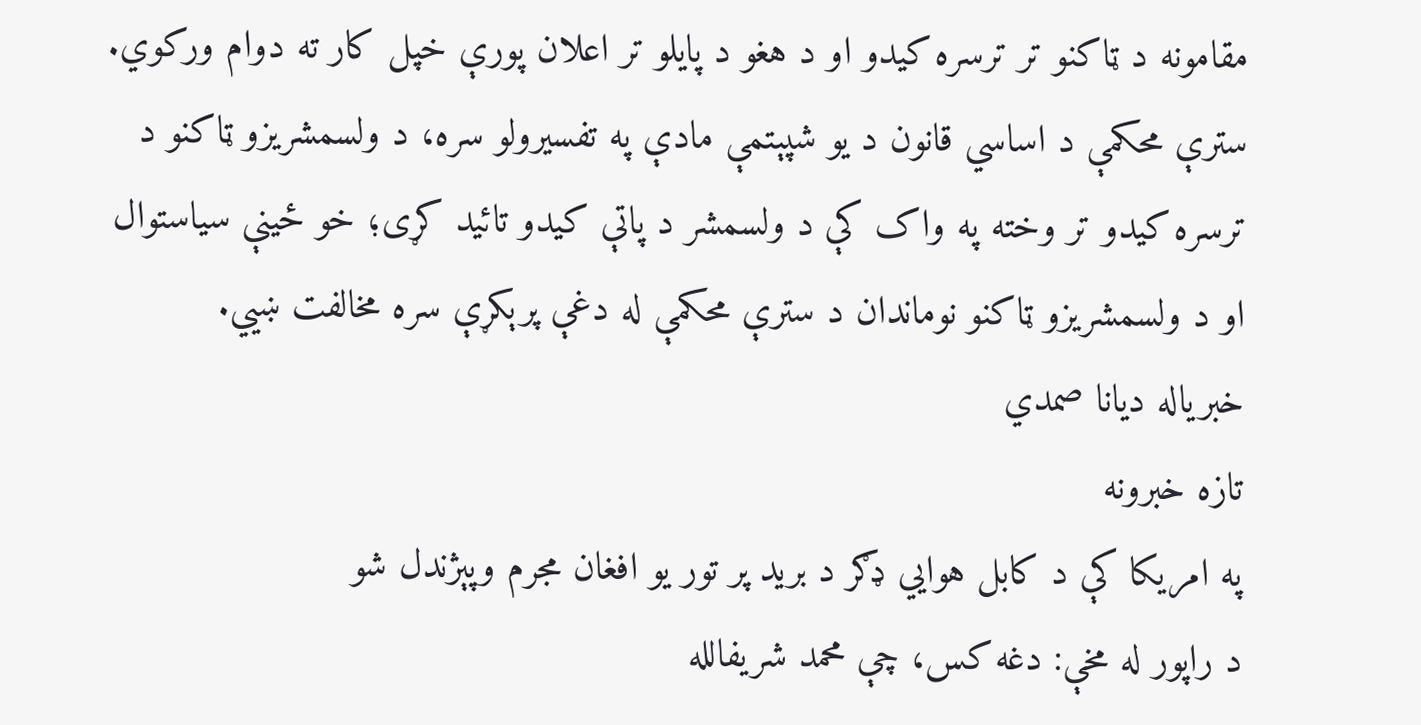مقامونه د ټاکنو تر ترسره کیدو او د هغو د پایلو تر اعلان پورې خپل کار ته دوام ورکوي.
سترې محکمې د اساسي قانون د یو شپېتمې مادې په تفسیرولو سره، د ولسمشریزو ټاکنو د ترسره کیدو تر وخته په واک کې د ولسمشر د پاتې کیدو تائيد کړی؛ خو ځينې سیاستوال او د ولسمشریزو ټاکنو نوماندان د سترې محکمې له دغې پرېکړې سره مخالفت ښيي.
خبریاله دیانا صمدي
تازه خبرونه
په امریکا کې د کابل هوايي ډګر د برید پر تور یو افغان مجرم وپېژندل شو
د راپور له مخې: دغه کس، چې محمد شریفالله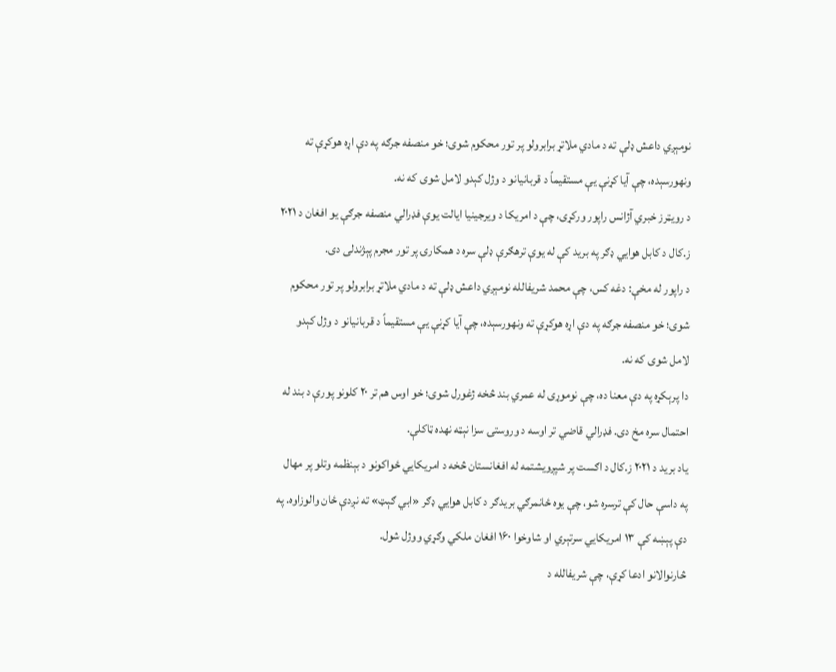نومېږي داعش ډلې ته د مادي ملاتړ برابرولو پر تور محکوم شوی؛ خو منصفه جرګه په دې اړه هوکړې ته ونهورسېده، چې آیا کړنې یې مستقیماً د قربانیانو د وژل کېدو لامل شوی که نه.
د رویټرز خبري آژانس راپور ورکړی، چې د امریکا د ویرجینیا ایالت یوې فډرالي منصفه جرګې یو افغان د ۲۰۲۱ ز.کال د کابل هوايي ډګر په برید کې له یوې ترهګرې ډلې سره د همکارۍ پر تور مجرم پېژندلی دی.
د راپور له مخې: دغه کس، چې محمد شریفالله نومېږي داعش ډلې ته د مادي ملاتړ برابرولو پر تور محکوم شوی؛ خو منصفه جرګه په دې اړه هوکړې ته ونهورسېده، چې آیا کړنې یې مستقیماً د قربانیانو د وژل کېدو لامل شوی که نه.
دا پرېکړه په دې معنا ده، چې نوموړی له عمري بند څخه ژغورل شوی؛ خو اوس هم تر ۲۰ کلونو پورې د بند له احتمال سره مخ دی. فډرالي قاضي تر اوسه د وروستۍ سزا نېټه نهده ټاکلې.
یاد برید د ۲۰۲۱ ز.کال د اګست پر شپږویشتمه له افغانستان څخه د امریکايي ځواکونو د بېنظمه وتلو پر مهال په داسې حال کې ترسره شو، چې یوه ځانمرګي بریدګر د کابل هوايي ډګر «ابي ګېټ» ته نږدې ځان والوزاوه. په دې پېښه کې ۱۳ امریکايي سرتېري او شاوخوا ۱۶۰ افغان ملکي وګړي ووژل شول.
څارنوالانو ادعا کړې، چې شریفالله د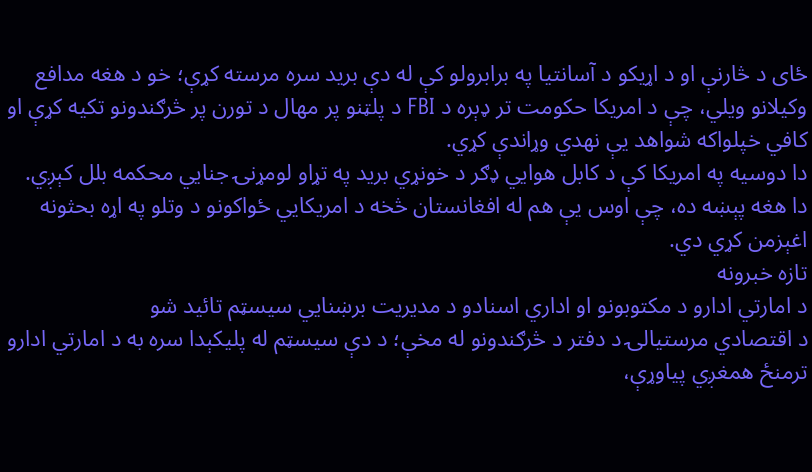ځای د څارنې او د اړیکو د آسانتیا په برابرولو کې له دې برید سره مرسته کړې؛ خو د هغه مدافع وکیلانو ویلي، چې د امریکا حکومت تر ډېره د FBI د پلټنو پر مهال د تورن پر څرګندونو تکیه کړې او کافي خپلواکه شواهد یې نهدي وړاندې کړي.
دا دوسیه په امریکا کې د کابل هوايي ډګر د خونړي برید په تړاو لومړنۍ جنایي محکمه بلل کېږي. دا هغه پېښه ده، چې اوس یې هم له افغانستان څخه د امریکايي ځواکونو د وتلو په اړه بحثونه اغېزمن کړي دي.
تازه خبرونه
د امارتي ادارو د مکتوبونو او اداري اسنادو د مدیریت برښنايي سیسټم تائید شو
د اقتصادي مرستیالۍ د دفتر د څرګندونو له مخې؛ د دې سیسټم له پليکېدا سره به د امارتي ادارو ترمنځ همغږي پياوړې،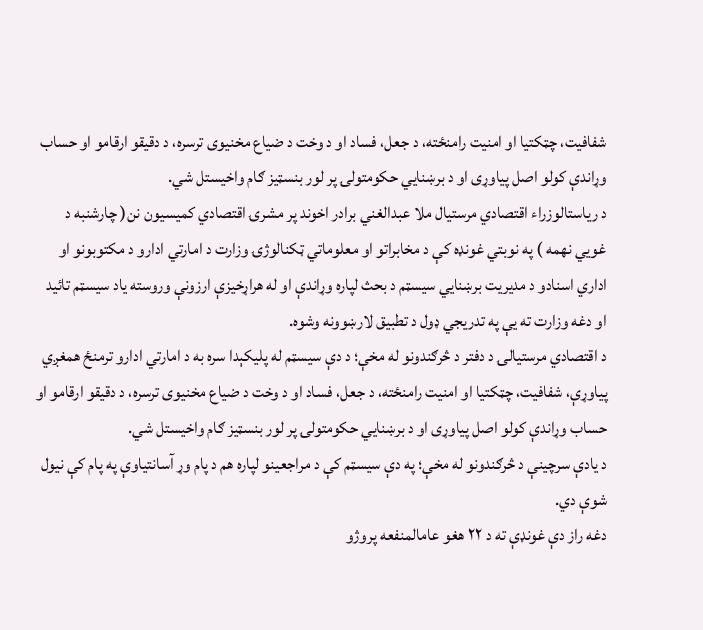شفافیت، چټکتیا او امنیت رامنځته، د جعل، فساد او د وخت د ضیاع مخنیوی ترسره، د دقیقو ارقامو او حساب وړاندې کولو اصل پياوړی او د برښنايي حکومتولۍ پر لور بنسټیز ګام واخیستل شي.
د ریاستالوزراء اقتصادي مرستیال ملا عبدالغني برادر اخوند پر مشرۍ اقتصادي کمیسیون نن( چارشنبه د غویي نهمه ) په نوبتي غونډه کې د مخابراتو او معلوماتي ټکنالوژۍ وزارت د امارتي ادارو د مکتوبونو او اداري اسنادو د مدیریت برښنايي سیسټم د بحث لپاره وړاندې او له هراړخیزې ارزونې وروسته یاد سیسټم تائید او دغه وزارت ته یې په تدریجي ډول د تطبیق لارښوونه وشوه.
د اقتصادي مرستیالۍ د دفتر د څرګندونو له مخې؛ د دې سیسټم له پليکېدا سره به د امارتي ادارو ترمنځ همغږي پياوړې، شفافیت، چټکتیا او امنیت رامنځته، د جعل، فساد او د وخت د ضیاع مخنیوی ترسره، د دقیقو ارقامو او حساب وړاندې کولو اصل پياوړی او د برښنايي حکومتولۍ پر لور بنسټیز ګام واخیستل شي.
د یادې سرچینې د څرګندونو له مخې؛ په دې سیسټم کې د مراجعینو لپاره هم د پام وړ آسانتیاوې په پام کې نیول شوې دي.
دغه راز دې غونډې ته د ۲۲ هغو عامالمنفعه پروژو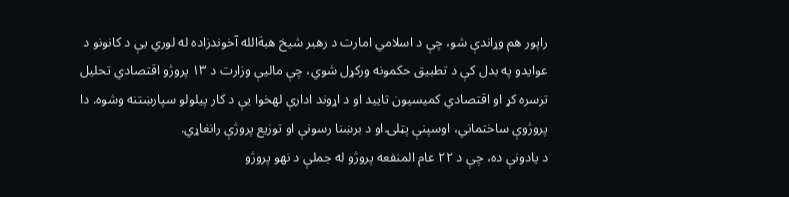راپور هم وړاندې شو، چې د اسلامي امارت د رهبر شیخ هبةالله آخوندزاده له لوري یې د کانونو د عوایدو په بدل کې د تطبیق حکمونه ورکړل شوي، چې مالیې وزارت د ۱۳ پروژو اقتصادي تحلیل ترسره کړ او اقتصادي کمیسیون تایید او د اړوند ادارې لهخوا یې د کار پیلولو سپارښتنه وشوه. دا پروژوې ساختماني، اوسپنې پټلۍ او د برښنا رسونې او توزیع پروژې رانغاړي.
د یادونې ده، چې د ۲۲ عام المنفعه پروژو له جملې د نهو پروژو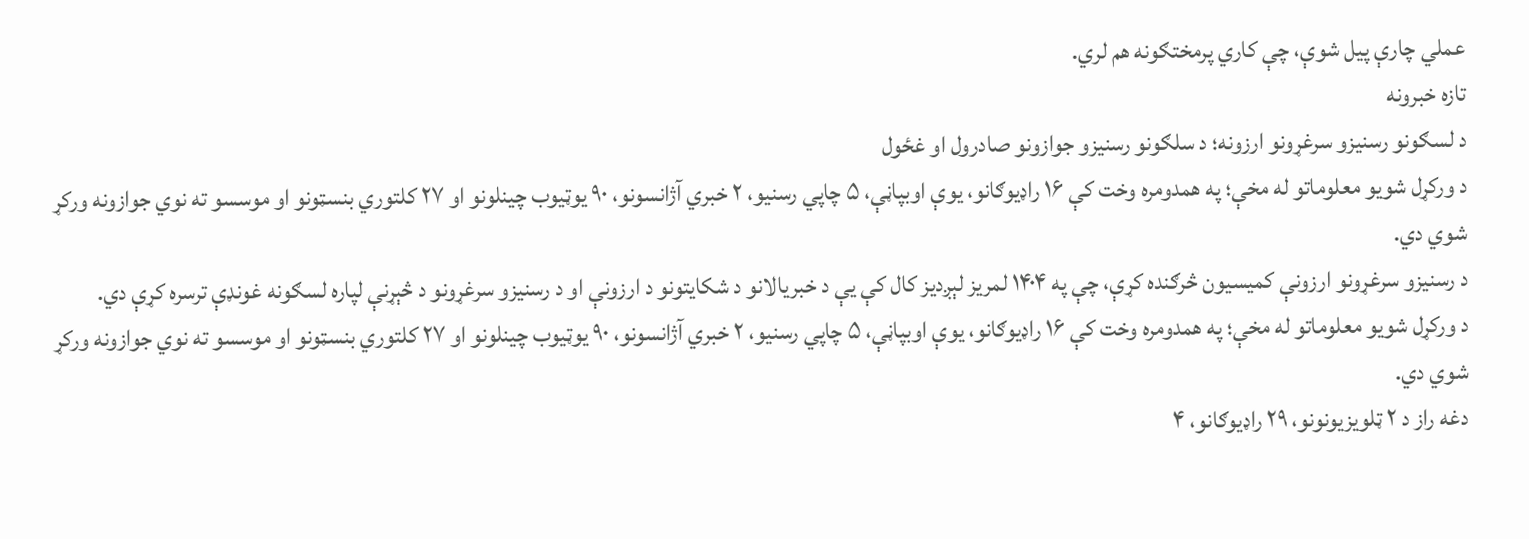عملي چارې پيل شوې، چې کاري پرمختګونه هم لري.
تازه خبرونه
د لسګونو رسنیزو سرغړونو ارزونه؛ د سلګونو رسنیزو جوازونو صادرول او غځول
د ورکړل شویو معلوماتو له مخې؛ په همدومره وخت کې ۱۶ راډیوګانو، یوې اوبپاڼې، ۵ چاپي رسنیو، ۲ خبري آژانسونو، ۹۰ یوټیوب چینلونو او ۲۷ کلتوري بنسټونو او موسسو ته نوي جوازونه ورکړ شوي دي.
د رسنیزو سرغړونو ارزونې کمیسیون څرګنده کړې، چې په ۱۴۰۴ لمریز لېږدیز کال کې یې د خبریالانو د شکایتونو د ارزونې او د رسنیزو سرغړونو د څېړنې لپاره لسګونه غونډې ترسره کړې دي.
د ورکړل شویو معلوماتو له مخې؛ په همدومره وخت کې ۱۶ راډیوګانو، یوې اوبپاڼې، ۵ چاپي رسنیو، ۲ خبري آژانسونو، ۹۰ یوټیوب چینلونو او ۲۷ کلتوري بنسټونو او موسسو ته نوي جوازونه ورکړ شوي دي.
دغه راز د ۲ ټلویزیونونو، ۲۹ راډیوګانو، ۴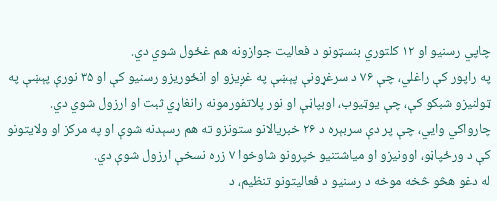چاپي رسنیو او ۱۲ کلتوري بنسټونو د فعالیت جوازونه هم غځول شوي دي.
په راپور کې راغلي، چې ۷۶ د سرغړونې پېښې په غږیزو او انځوریزو رسنیو کې او ۳۵ نورې پېښې په ټولنیزو شبکو کې، چې یوټیوب، اوبپاڼې او نور پلاتفورمونه رانغاړي ثبت او ارزول شوي دي.
چارواکي وایي، چې پر دې سربېره د ۲۶ خبریالانو ستونزو ته هم رسېدنه شوې او په مرکز او ولایتونو کې د ورځپاڼو، اوونیزو او میاشتنیو خپرونو شاوخوا ۷ زره نسخې ارزول شوې دي.
له دغو هڅو څخه موخه د رسنیو د فعالیتونو تنظیم، د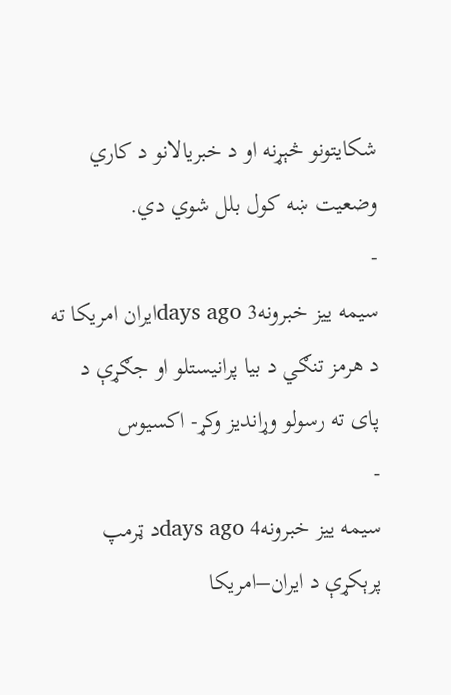شکایتونو څېړنه او د خبریالانو د کاري وضعیت ښه کول بلل شوي دي.
-
سیمه ییز خبرونه3 days agoایران امریکا ته د هرمز تنګي د بیا پرانیستلو او جګړې د پای ته رسولو وړاندیز وکړ- اکسیوس
-
سیمه ییز خبرونه4 days agoد ټرمپ پرېکړې د ایران–امریکا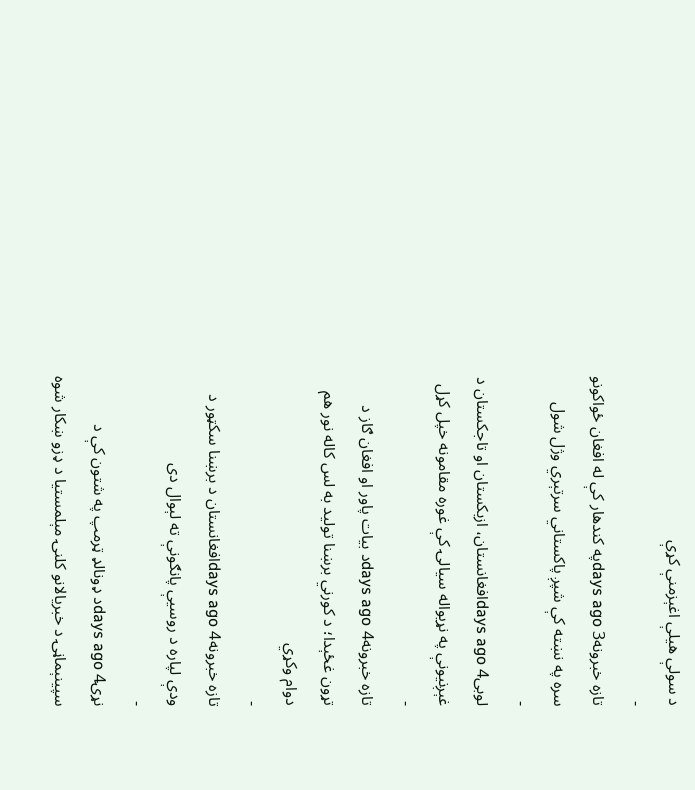د سولې هیلې اغېزمنې کړې
-
تازه خبرونه3 days agoپه کندهار کې له افغان ځواکونو سره په نښته کې شپږ پاکستاني سرتېري وژل شول
-
لوبی4 days agoافغانستان، ازبکستان او تاجکستان د غېږنیونې په نړیواله سیالۍ کې غوره مقامونه خپل کړل
-
تازه خبرونه4 days agoد بیات پاور او افغان ګاز د تړون غځېدا؛ د کورني برښنا تولید به لس کاله نور هم دوام وکړي
-
تازه خبرونه4 days agoافغانستان د برښنا سکټور د ودې لپاره د روسیې پانګونې ته لېوال دی
-
نړۍ4 days agoد ډونالډ ټرمپ په شتون کې د سپینېماڼۍ د خبریالانو کلنۍ مېلمستیا د ډزو ښکار شوه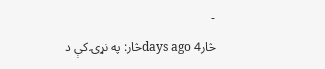-
څار4 days agoڅار: په نړۍ کې د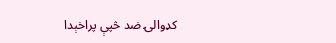کډوالۍ ضد څپې پراخېدا